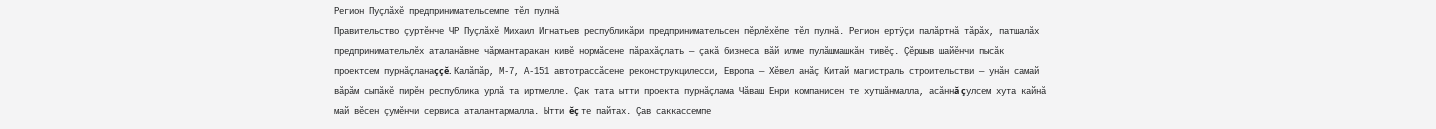Регион Пуçлăхĕ предпринимательсемпе тĕл пулнă
Правительство çуртĕнче ЧР Пуçлăхĕ Михаил Игнатьев республикăри предпринимательсен пĕрлĕхĕпе тĕл пулнă. Регион ертÿçи палăртнă тăрăх, патшалăх предпринимательлĕх аталанăвне чăрмантаракан кивĕ нормăсене пăрахăçлать — çакă бизнеса вăй илме пулăшмашкăн тивĕç. Çĕршыв шайĕнчи пысăк проектсем пурнăçланаççĕ. Калăпăр, М-7, А-151 автотрассăсене реконструкцилесси, Европа — Хĕвел анăç Китай магистраль строительстви — унăн самай вăрăм сыпăкĕ пирĕн республика урлă та иртмелле. Çак тата ытти проекта пурнăçлама Чăваш Енри компанисен те хутшăнмалла, асăннă çулсем хута кайнă май вĕсен çумĕнчи сервиса аталантармалла. Ытти ĕç те пайтах. Çав саккассемпе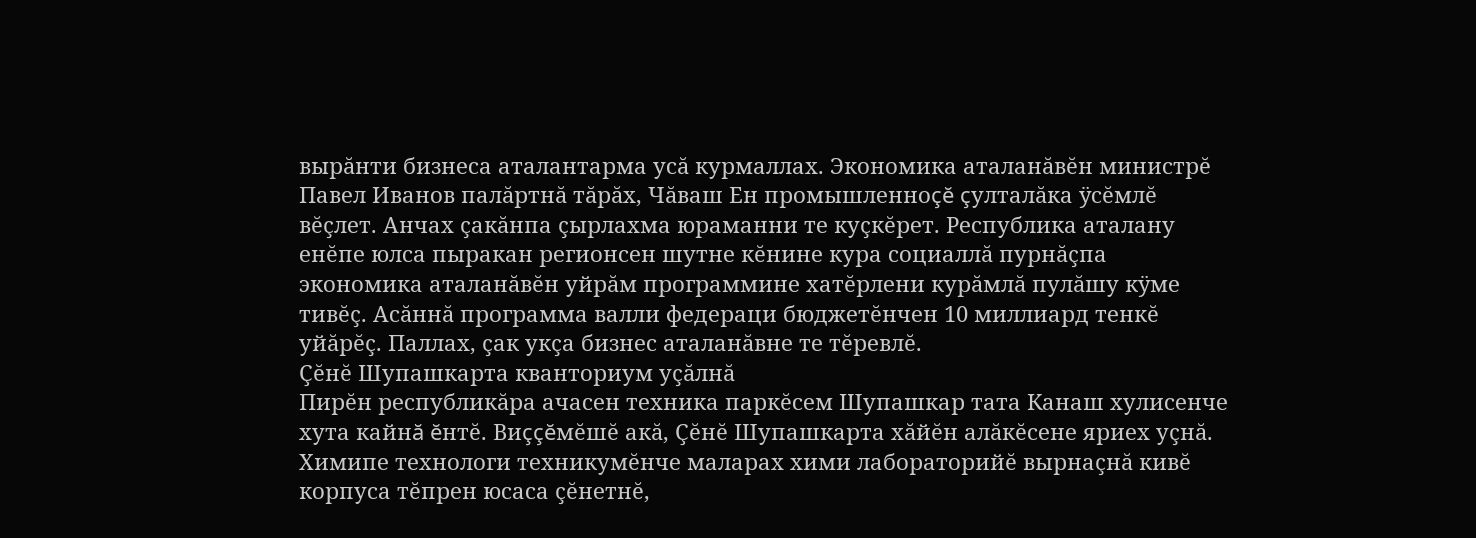вырăнти бизнеса аталантарма усă курмаллах. Экономика аталанăвĕн министрĕ Павел Иванов палăртнă тăрăх, Чăваш Ен промышленноçĕ çулталăка ÿсĕмлĕ вĕçлет. Анчах çакăнпа çырлахма юраманни те куçкĕрет. Республика аталану енĕпе юлса пыракан регионсен шутне кĕнине кура социаллă пурнăçпа экономика аталанăвĕн уйрăм программине хатĕрлени курăмлă пулăшу кÿме тивĕç. Асăннă программа валли федераци бюджетĕнчен 10 миллиард тенкĕ уйăрĕç. Паллах, çак укçа бизнес аталанăвне те тĕревлĕ.
Çĕнĕ Шупашкарта кванториум уçăлнă
Пирĕн республикăра ачасен техника паркĕсем Шупашкар тата Канаш хулисенче хута кайнă ĕнтĕ. Виççĕмĕшĕ акă, Çĕнĕ Шупашкарта хăйĕн алăкĕсене яриех уçнă. Химипе технологи техникумĕнче маларах хими лабораторийĕ вырнаçнă кивĕ корпуса тĕпрен юсаса çĕнетнĕ,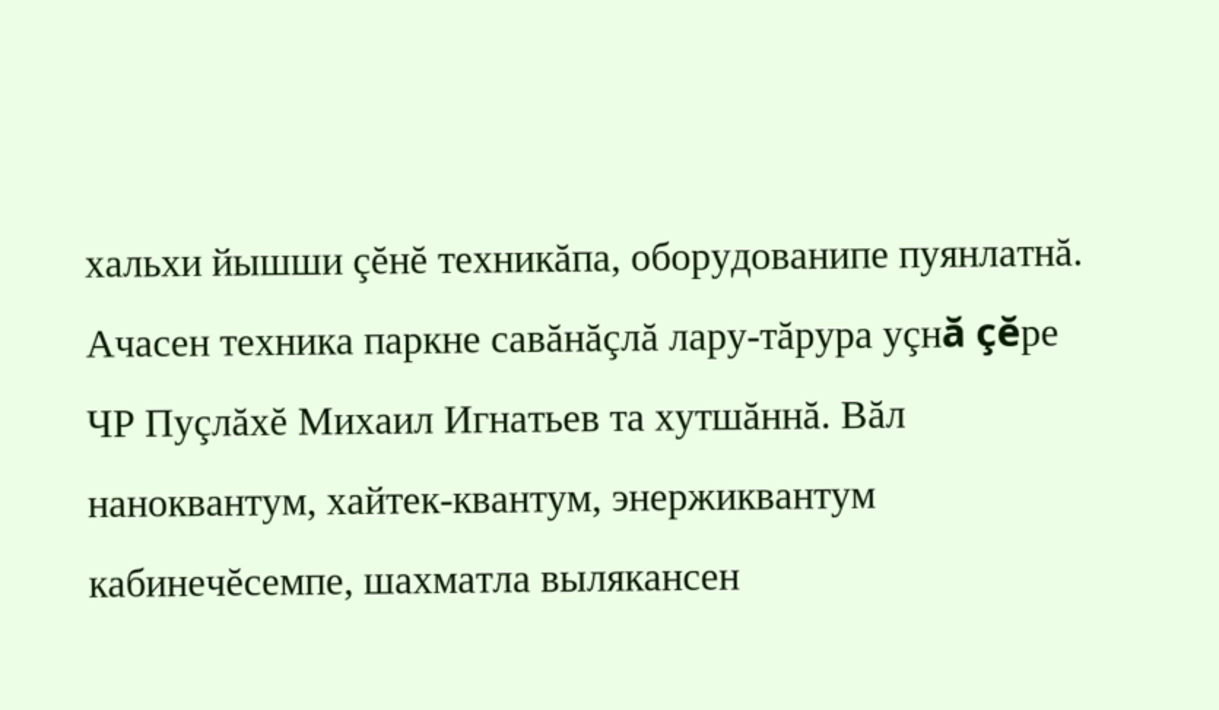хальхи йышши çĕнĕ техникăпа, оборудованипе пуянлатнă. Ачасен техника паркне савăнăçлă лару-тăрура уçнă çĕре ЧР Пуçлăхĕ Михаил Игнатьев та хутшăннă. Вăл наноквантум, хайтек-квантум, энержиквантум кабинечĕсемпе, шахматла вылякансен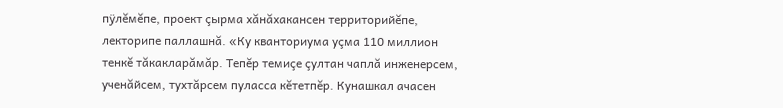пÿлĕмĕпе, проект çырма хăнăхакансен территорийĕпе, лекторипе паллашнă. «Ку кванториума уçма 110 миллион тенкĕ тăкакларăмăр. Тепĕр темиçе çултан чаплă инженерсем, ученăйсем, тухтăрсем пуласса кĕтетпĕр. Кунашкал ачасен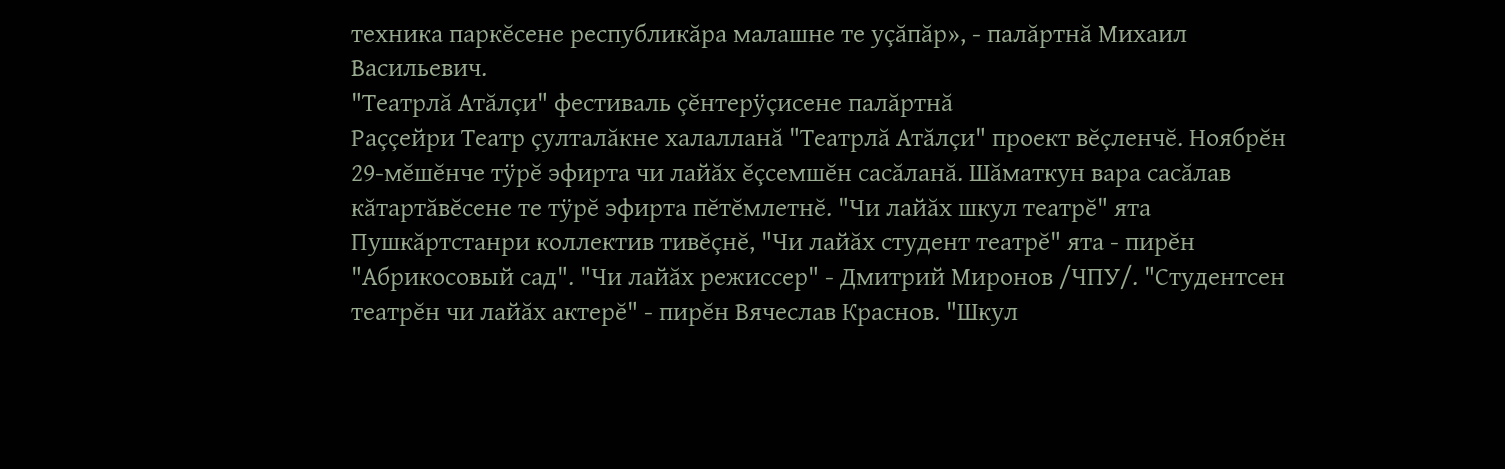техника паркĕсене республикăра малашне те уçăпăр», - палăртнă Михаил Васильевич.
"Театрлă Атăлçи" фестиваль çĕнтерÿçисене палăртнă
Раççейри Театр çулталăкне халалланă "Театрлă Атăлçи" проект вĕçленчĕ. Ноябрĕн 29-мĕшĕнче тÿрĕ эфирта чи лайăх ĕçсемшĕн сасăланă. Шăматкун вара сасăлав кăтартăвĕсене те тÿрĕ эфирта пĕтĕмлетнĕ. "Чи лайăх шкул театрĕ" ята Пушкăртстанри коллектив тивĕçнĕ, "Чи лайăх студент театрĕ" ята - пирĕн "Абрикосовый сад". "Чи лайăх режиссер" - Дмитрий Миронов /ЧПУ/. "Студентсен театрĕн чи лайăх актерĕ" - пирĕн Вячеслав Краснов. "Шкул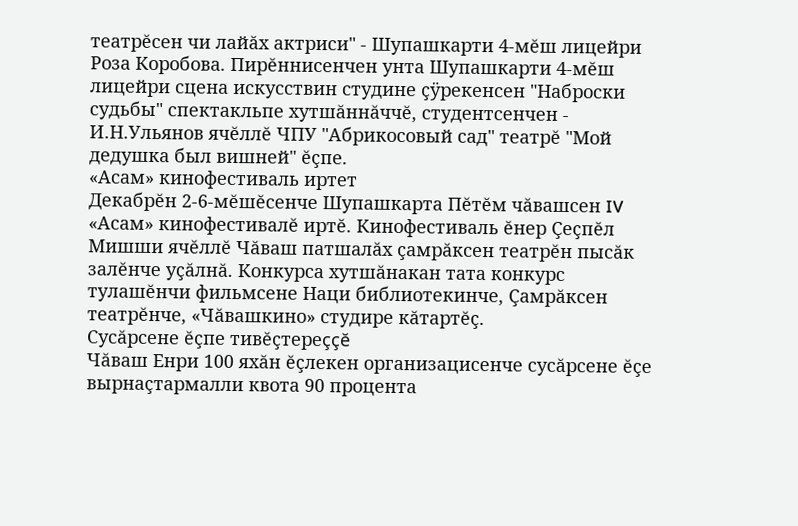театрĕсен чи лайăх актриси" - Шупашкарти 4-мĕш лицейри Роза Коробова. Пирĕннисенчен унта Шупашкарти 4-мĕш лицейри сцена искусствин студине çÿрекенсен "Наброски судьбы" спектакльпе хутшăннăччĕ, студентсенчен - И.Н.Ульянов ячĕллĕ ЧПУ "Абрикосовый сад" театрĕ "Мой дедушка был вишней" ĕçпе.
«Асам» кинофестиваль иртет
Декабрĕн 2-6-мĕшĕсенче Шупашкарта Пĕтĕм чăвашсен IV «Асам» кинофестивалĕ иртĕ. Кинофестиваль ĕнер Çеçпĕл Мишши ячĕллĕ Чăваш патшалăх çамрăксен театрĕн пысăк залĕнче уçăлнă. Конкурса хутшăнакан тата конкурс тулашĕнчи фильмсене Наци библиотекинче, Çамрăксен театрĕнче, «Чăвашкино» студире кăтартĕç.
Сусăрсене ĕçпе тивĕçтереççĕ
Чăваш Енри 100 яхăн ĕçлекен организацисенче сусăрсене ĕçе вырнаçтармалли квота 90 процента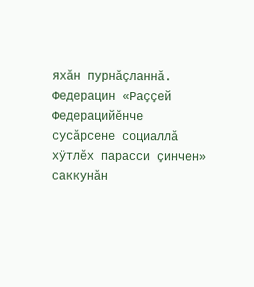яхăн пурнăçланнă. Федерацин «Раççей Федерацийĕнче сусăрсене социаллă хÿтлĕх парасси çинчен» саккунăн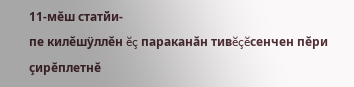11-мĕш статйи-
пе килĕшÿллĕн ĕç параканăн тивĕçĕсенчен пĕри çирĕплетнĕ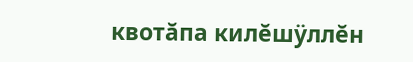квотăпа килĕшÿллĕн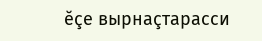ĕçе вырнаçтарасси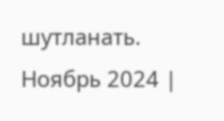шутланать.
Ноябрь 2024 |